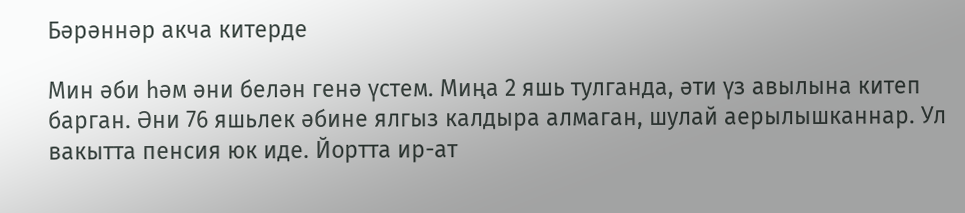Бәрәннәр акча китерде

Мин әби һәм әни белән генә үстем. Миңа 2 яшь тулганда, әти үз авылына китеп барган. Әни 76 яшьлек әбине ялгыз калдыра алмаган, шулай аерылышканнар. Ул вакытта пенсия юк иде. Йортта ир-ат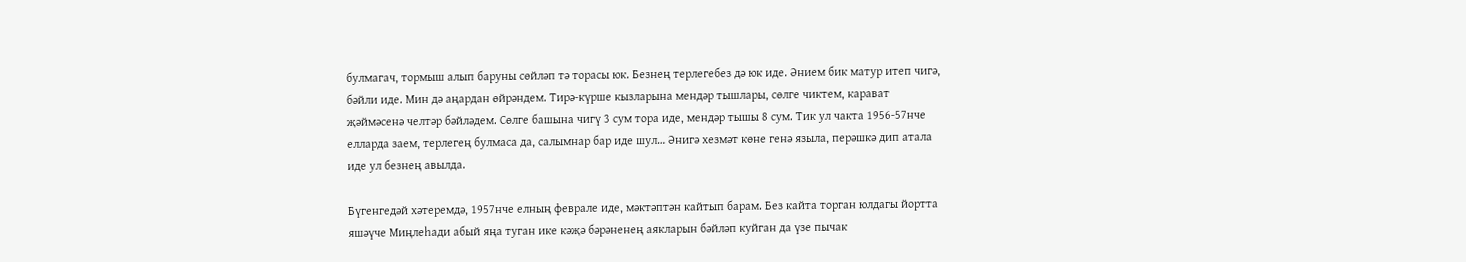булмагач, тормыш алып баруны сөйләп тә торасы юк. Безнең терлегебез дә юк иде. Әнием бик матур итеп чигә, бәйли иде. Мин дә аңардан өйрәндем. Тирә-күрше кызларына мендәр тышлары, сөлге чиктем, карават җәймәсенә челтәр бәйләдем. Сөлге башына чигү 3 сум тора иде, мендәр тышы 8 сум. Тик ул чакта 1956-57нче елларда заем, терлегең булмаса да, салымнар бар иде шул… Әнигә хезмәт көне генә языла, перәшкә дип атала иде ул безнең авылда.

Бүгенгедәй хәтеремдә, 1957нче елның феврале иде, мәктәптән кайтып барам. Без кайта торган юлдагы йортта яшәүче Миңлеһади абый яңа туган ике кәҗә бәрәненең аякларын бәйләп куйган да үзе пычак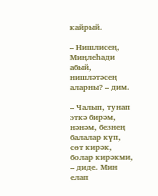кайрый.

– Нишлисең, Миңлеһади абый, нишләтәсең аларны? – дим.

– Чалып, тунап эткә бирәм, нәнәм, безнең балалар күп, сөт кирәк, болар кирәкми, – диде. Мин елап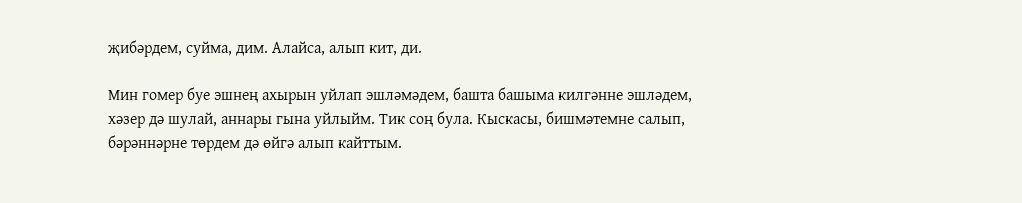җибәрдем, суйма, дим. Алайса, алып кит, ди.

Мин гомер буе эшнең ахырын уйлап эшләмәдем, башта башыма килгәнне эшләдем, хәзер дә шулай, аннары гына уйлыйм. Тик соң була. Кыскасы, бишмәтемне салып, бәрәннәрне төрдем дә өйгә алып кайттым.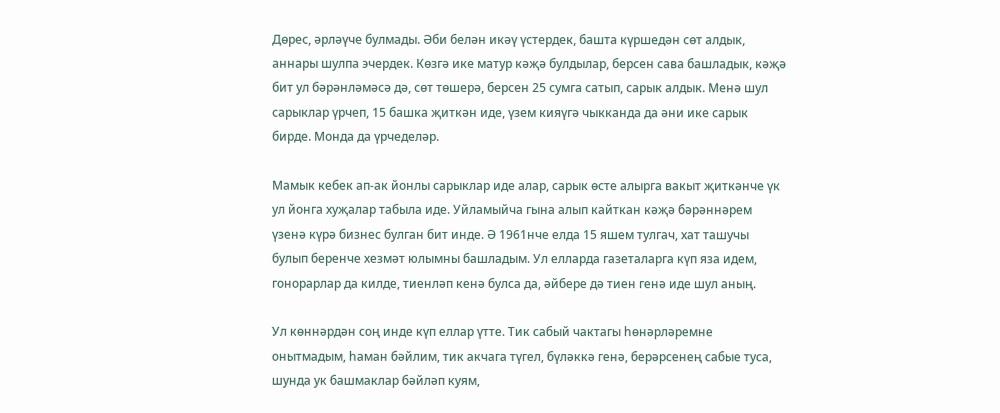Дөрес, әрләүче булмады. Әби белән икәү үстердек, башта күршедән сөт алдык, аннары шулпа эчердек. Көзгә ике матур кәҗә булдылар, берсен сава башладык, кәҗә бит ул бәрәнләмәсә дә, сөт төшерә, берсен 25 сумга сатып, сарык алдык. Менә шул сарыклар үрчеп, 15 башка җиткән иде, үзем кияүгә чыкканда да әни ике сарык бирде. Монда да үрчеделәр.

Мамык кебек ап-ак йонлы сарыклар иде алар, сарык өсте алырга вакыт җиткәнче үк ул йонга хуҗалар табыла иде. Уйламыйча гына алып кайткан кәҗә бәрәннәрем үзенә күрә бизнес булган бит инде. Ә 1961нче елда 15 яшем тулгач, хат ташучы булып беренче хезмәт юлымны башладым. Ул елларда газеталарга күп яза идем, гонорарлар да килде, тиенләп кенә булса да, әйбере дә тиен генә иде шул аның.

Ул көннәрдән соң инде күп еллар үтте. Тик сабый чактагы һөнәрләремне онытмадым, һаман бәйлим, тик акчага түгел, бүләккә генә, берәрсенең сабые туса, шунда ук башмаклар бәйләп куям,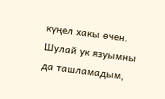күңел хакы өчен. Шулай ук язуымны да ташламадым,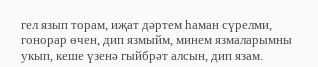гел язып торам, иҗат дәртем һаман сүрелми, гонорар өчен, дип язмыйм, минем язмаларымны укып, кеше үзенә гыйбрәт алсын, дип язам.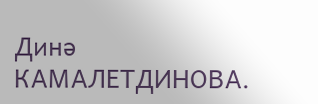Динә КАМАЛЕТДИНОВА.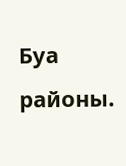Буа районы.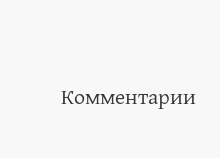Комментарии